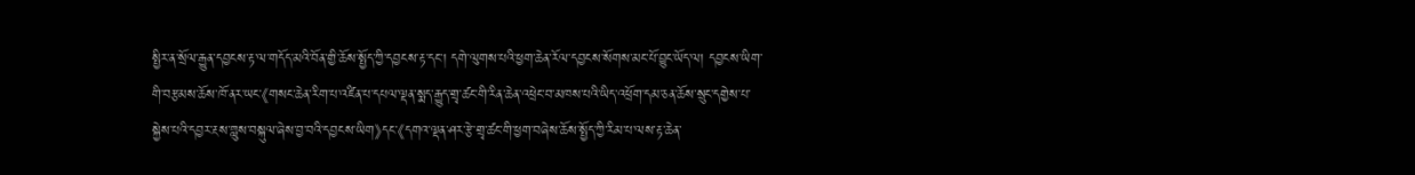སྤྱིར་ན་སྲོལ་རྒྱུན་དབྱངས་རྟ་ལ་གདོད་མའི་བོན་གྱི་ཆོས་སྤྱོད་ཀྱི་དབྱངས་རྟ་དང་། དགེ་ལུགས་པའི་ཕྱག་ཆེན་རོལ་དབྱངས་སོགས་མང་པོ་བྱུང་ཡོད་ལ། དབྱངས་ཡིག་གི་བརྩམས་ཆོས་ཁོ་ནར་ཡང་《གསང་ཆེན་རིག་པ་འཛིན་པ་དཔལ་ལྡན་སྨད་རྒྱུད་གྲྭ་ཚང་གི་རིན་ཆེན་འཕྲེང་བ་མཁས་པའི་ཡིད་འཕྲོག་དམ་ཅན་ཆོས་སྲུང་དགྱེས་པ་སྐྱེས་པའི་དབྱར་རྔས་གླུས་བསྐུལ་ཞེས་བྱ་བའི་དབྱངས་ཡིག》དང་《དགའ་ལྡན་ཤར་རྩེ་གྲྭ་ཚང་གི་ཕྱག་བཞེས་ཆོས་སྤྱོད་ཀྱི་རིམ་པ་ལས་རྟ་ཆེན་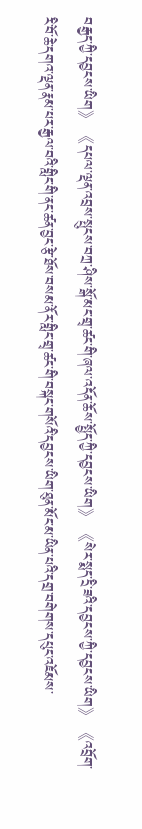བརྒྱད་ཀྱི་དབྱངས་ཡིག》《དཔལ་ལྡན་འབྲས་སྤུངས་བཀྲ་ཤིས་སྒོ་མང་གྲྭ་ཚང་གི་ཞལ་འདོན་ཆོས་སྤྱོད་ཀྱི་དབྱངས་ཡིག》《སེར་སྨད་དྲི་ཟའི་དབྱངས་ཀྱི་དབྱངས་ཡིག》《འབྲོག་རི་བོ་ཆེ་དགའ་ལྡན་རྣམ་པར་རྒྱལ་བའི་གླིང་གི་ནང་ཚན་བྱང་རྩེ་ཐོས་བསམ་ནོར་གླིང་གྲྭ་ཚང་གི་བསྐང་གསོའི་དབྱངས་ཡིག་ཐུན་མོང་མ་ཡིན་པའི་དགྲ་བགེགས་དཔུང་འཇོམས་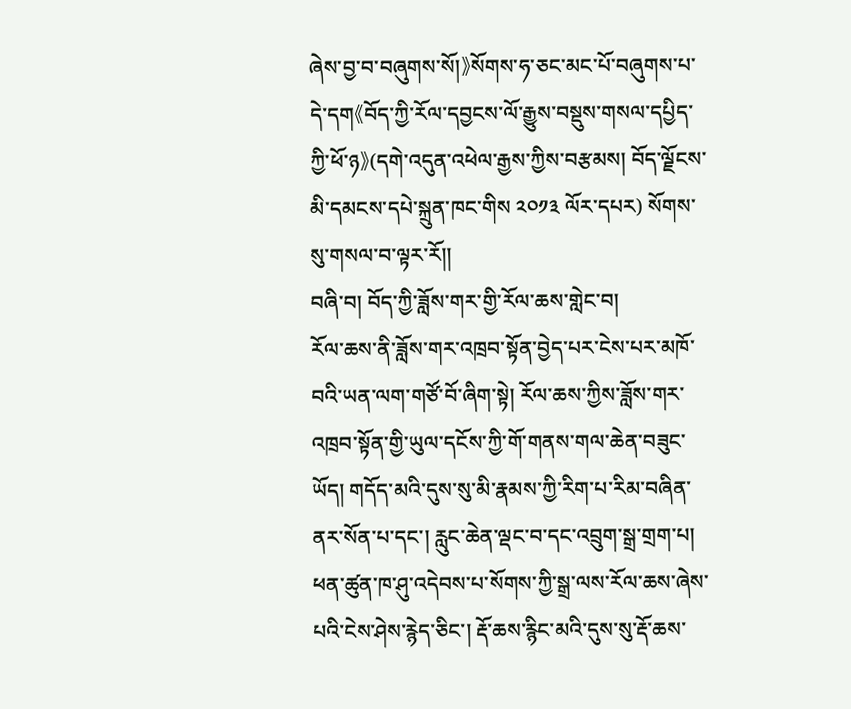ཞེས་བྱ་བ་བཞུགས་སོ།》སོགས་ཧ་ཅང་མང་པོ་བཞུགས་པ་དེ་དག《བོད་ཀྱི་རོལ་དབྱངས་ལོ་རྒྱུས་བསྡུས་གསལ་དཔྱིད་ཀྱི་ཕོ་ཉ》(དགེ་འདུན་འཕེལ་རྒྱས་ཀྱིས་བརྩམས། བོད་ལྗོངས་མི་དམངས་དཔེ་སྐྲུན་ཁང་གིས ༢༠༡༣ ལོར་དཔར) སོགས་སུ་གསལ་བ་ལྟར་རོ།།
བཞི་བ། བོད་ཀྱི་ཟློས་གར་གྱི་རོལ་ཆས་གླེང་བ།
རོལ་ཆས་ནི་ཟློས་གར་འཁྲབ་སྟོན་བྱེད་པར་ངེས་པར་མཁོ་བའི་ཡན་ལག་གཙོ་བོ་ཞིག་སྟེ། རོལ་ཆས་ཀྱིས་ཟློས་གར་འཁྲབ་སྟོན་གྱི་ཡུལ་དངོས་ཀྱི་གོ་གནས་གལ་ཆེན་བཟུང་ཡོད། གདོད་མའི་དུས་སུ་མི་རྣམས་ཀྱི་རིག་པ་རིམ་བཞིན་ནར་སོན་པ་དང་། རླུང་ཆེན་ལྡང་བ་དང་འབྲུག་སྒྲ་གྲག་པ། ཕན་ཚུན་ཁ་ཤུ་འདེབས་པ་སོགས་ཀྱི་སྒྲ་ལས་རོལ་ཆས་ཞེས་པའི་ངེས་ཤེས་རྙེད་ཅིང་། རྡོ་ཆས་རྙིང་མའི་དུས་སུ་རྡོ་ཆས་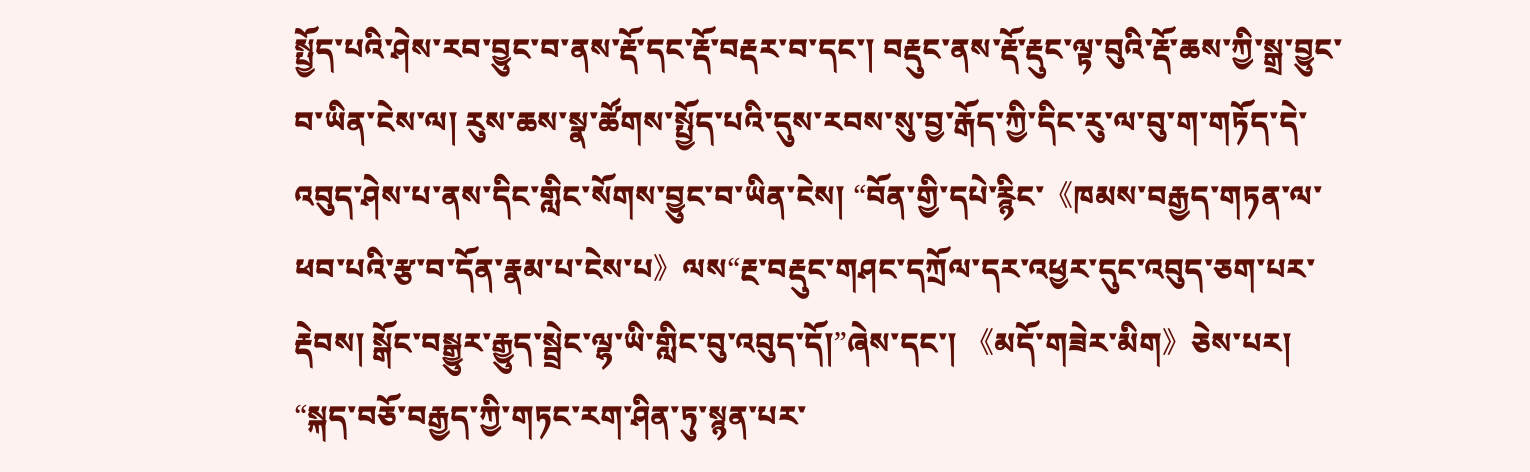སྤྱོད་པའི་ཤེས་རབ་བྱུང་བ་ནས་རྡོ་དང་རྡོ་བརྡར་བ་དང་། བརྡུང་ནས་རྡོ་རྡུང་ལྟ་བུའི་རྡོ་ཆས་ཀྱི་སྒྲ་བྱུང་བ་ཡིན་ངེས་ལ། རུས་ཆས་སྣ་ཚོགས་སྤྱོད་པའི་དུས་རབས་སུ་བྱ་རྒོད་ཀྱི་དིང་རུ་ལ་བུ་ག་གཏོད་དེ་འབུད་ཤེས་པ་ནས་དིང་གླིང་སོགས་བྱུང་བ་ཡིན་ངེས། “བོན་གྱི་དཔེ་རྙིང་《ཁམས་བརྒྱད་གཏན་ལ་ཕབ་པའི་རྩ་བ་དོན་རྣམ་པ་ངེས་པ》ལས“རྔ་བརྡུང་གཤང་དཀྲོལ་དར་འཕྱར་དུང་འབུད་ཅག་པར་རྡེབས། སྒོང་བསྒྱུར་རྒྱུད་སྦྲེང་ལྷ་ཡི་གླིང་བུ་འབུད་དོ།”ཞེས་དང་། 《མདོ་གཟེར་མིག》ཅེས་པར། “སྐད་བཅོ་བརྒྱད་ཀྱི་གཏང་རག་ཤིན་ཏུ་སྙན་པར་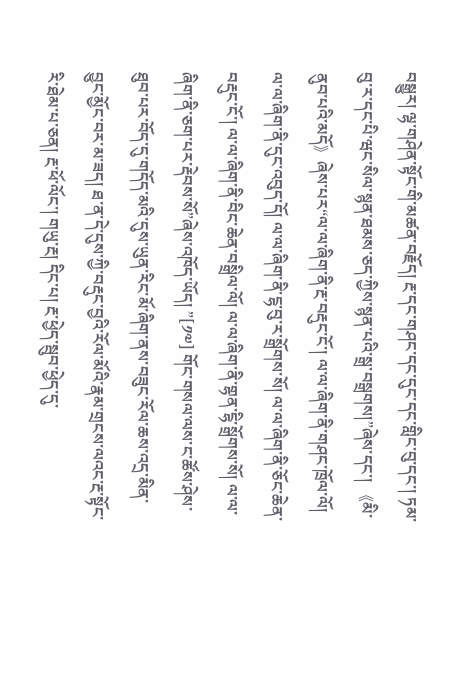བསྒྱུར། ལྷ་གཤེན་སྟོང་གི་མཚན་བརྗོད། རྔ་དང་གཤང་དང་དུང་དང་གླིང་བུ་དང་། ཏམ་བུ་ར་དང་པི་ཝང་སིལ་སྙན་ཐམས་ཅད་ཀྱིས་སྙན་པའི་སྒྲ་བསྒྲགས།”ཞེས་དང་། 《མི་ནུབ་པའི་མདོ》ཞེས་པར“ལ་ལ་ཞིག་ནི་རྔ་བརྡུང་ངོ་། ལ་ལ་ཞིག་ནི་གཤང་ཁྲོལ་ལོ། ལ་ལ་ཞིག་ནི་དུང་འབུད་དོ། ལ་ལ་ཞིག་ནི་ངྷ་བུ་ར་སྒྲོགས་སོ། ལ་ལ་ཞིག་ནི་ཅོང་ཆེན་བརྡུང་ངོ་། ལ་ལ་ཞིག་ནི་བིང་ཆེན་བསྒྲིལ་ལོ། ལ་ལ་ཞིག་ནི་གྷན་ངྷི་སྒྲོགས་སོ། ལ་ལ་ཞིག་ནི་ཅག་པར་རྡེབས་སོ”ཞེས་འཁོད་ཡོད། ”[༡༧] གོང་གསལ་ལས་ང་ཚོས་ཤེས་ཐུབ་པར་བོད་དུ་གདོད་མའི་དུས་ཡུན་རིང་མོ་ཞིག་ནས་བཟུང་རོལ་ཆས་འདྲ་མིན་བྱུང་མྱོང་བར་མ་ཟད། ཐ་ན་དེ་དུས་ཀྱི་བརྡུང་བྱའི་རོལ་མོའི་རྣམ་གྲངས་ལའང་རྔ་སྟོང་རི་ཐེམ་པ་ཅན། རྔ་ཕོ་ལོང་། གཡུ་རྔ། དིང་པ། རྔ་ཕྱེད་སྦུབ་ཕྱེད་དུ་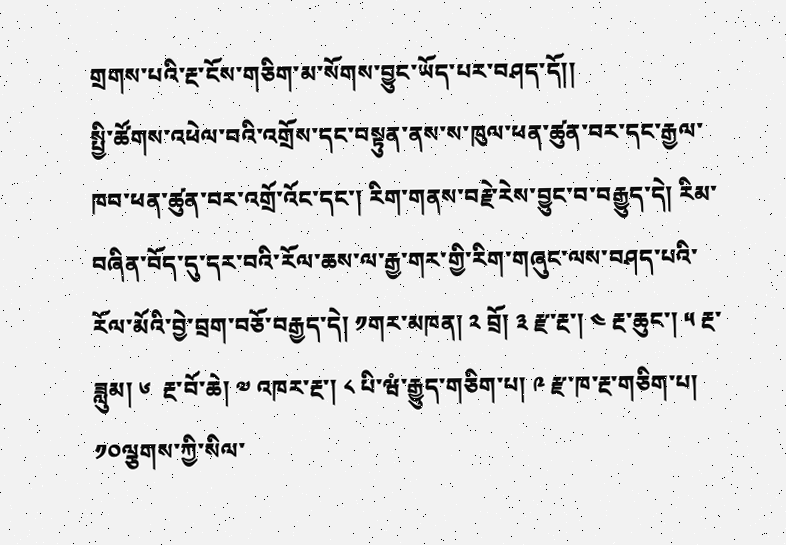གྲགས་པའི་རྔ་ངོས་གཅིག་མ་སོགས་བྱུང་ཡོད་པར་བཤད་དོ།།
སྤྱི་ཚོགས་འཕེལ་བའི་འགྲོས་དང་བསྟུན་ནས་ས་ཁུལ་ཕན་ཚུན་བར་དང་རྒྱལ་ཁབ་ཕན་ཚུན་བར་འགྲོ་འོང་དང་། རིག་གནས་བརྗེ་རེས་བྱུང་བ་བརྒྱུད་དེ། རིམ་བཞིན་བོད་དུ་དར་བའི་རོལ་ཆས་ལ་རྒྱ་གར་གྱི་རིག་གཞུང་ལས་བཤད་པའི་རོལ་མོའི་བྱེ་བྲག་བཅོ་བརྒྱད་དེ། ༡གར་མཁན། ༢ བྲོ། ༣ རྫ་རྔ་། ༤ རྔ་ཆུང་། ༥ རྔ་ཟླུམ། ༦  རྔ་བོ་ཆེ། ༧ འཁར་རྔ་། ༨ པི་ཝཾ་རྒྱུད་གཅིག་པ། ༩ རྫ་ཁ་རྔ་གཅིག་པ། ༡༠ལྕགས་ཀྱི་སིལ་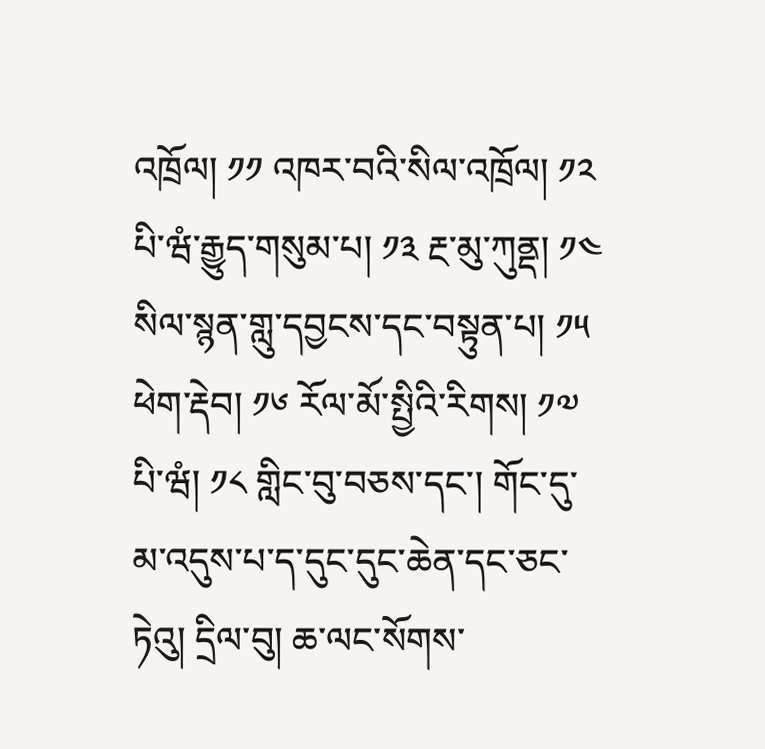འཁྲོལ། ༡༡ འཁར་བའི་སིལ་འཁྲོལ། ༡༢    པི་ཝཾ་རྒྱུད་གསུམ་པ། ༡༣ རྔ་མུ་ཀུནྡ། ༡༤ སིལ་སྙན་གླུ་དབྱངས་དང་བསྟུན་པ། ༡༥ ཕེག་རྡེབ། ༡༦ རོལ་མོ་སྤྱིའི་རིགས། ༡༧ པི་ཝཾ། ༡༨ གླིང་བུ་བཅས་དང་། གོང་དུ་མ་འདུས་པ་ད་དུང་དུང་ཆེན་དང་ཅང་ཏེའུ། དྲིལ་བུ། ཆ་ལང་སོགས་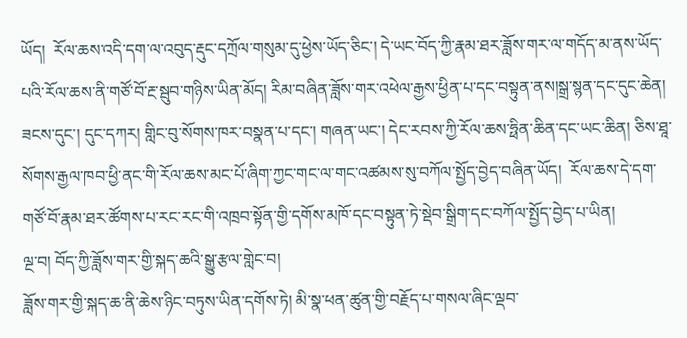ཡོད།  རོལ་ཆས་འདི་དག་ལ་འབུད་རྡུང་དཀྲོལ་གསུམ་དུ་ཕྱེས་ཡོད་ཅིང་། དེ་ཡང་བོད་ཀྱི་རྣམ་ཐར་ཟློས་གར་ལ་གདོད་མ་ནས་ཡོད་པའི་རོལ་ཆས་ནི་གཙོ་བོ་རྔ་སྦུབ་གཉིས་ཡིན་མོད། རིམ་བཞིན་ཟློས་གར་འཕེལ་རྒྱས་ཕྱིན་པ་དང་བསྟུན་ནས།སྒྲ་སྙན་དང་དུང་ཆེན། ཟངས་དུང་། དུང་དཀར། གླིང་བུ་སོགས་ཁར་བསྣན་པ་དང་། གཞན་ཡང་། དེང་རབས་ཀྱི་རོལ་ཆས་ཧྥིན་ཆིན་དང་ཡང་ཆིན། ཅིས་ཐཱ་སོགས་རྒྱལ་ཁབ་ཕྱི་ནང་གི་རོལ་ཆས་མང་པོ་ཞིག་ཀྱང་གང་ལ་གང་འཚམས་སུ་བཀོལ་སྤྱོད་བྱེད་བཞིན་ཡོད།  རོལ་ཆས་དེ་དག་གཙོ་བོ་རྣམ་ཐར་ཚོགས་པ་རང་རང་གི་འཁྲབ་སྟོན་གྱི་དགོས་མཁོ་དང་བསྟུན་ཏེ་སྡེབ་སྒྲིག་དང་བཀོལ་སྤྱོད་བྱེད་པ་ཡིན།
ལྔ་བ། བོད་ཀྱི་ཟློས་གར་གྱི་སྐད་ཆའི་སྒྱུ་རྩལ་གླེང་བ།
ཟློས་གར་གྱི་སྐད་ཆ་ནི་ཆེས་ཉིང་བཏུས་ཡིན་དགོས་ཏེ། མི་སྣ་ཕན་ཚུན་གྱི་བརྗོད་པ་གསལ་ཞིང་ལྡབ་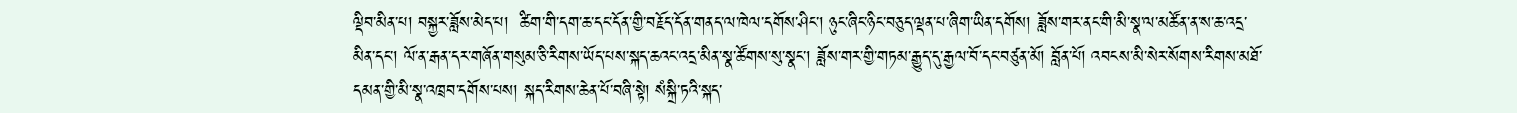ལྡིབ་མིན་པ། བསྐྱར་ཟློས་མེད་པ།  ཚིག་གི་དག་ཆ་དང་དོན་གྱི་བརྗོད་དོན་གནད་ལ་ཁེལ་དགོས་ཤིང་། ཉུང་ཞིང་ཉིང་བཅུད་ལྡན་པ་ཞིག་ཡིན་དགོས། ཟློས་གར་ནང་གི་མི་སྣ་ལ་མཚོན་ན་ས་ཆ་འདྲ་མིན་དང་། ལོ་ན་རྒན་དར་གཞོན་གསུམ་ཅི་རིགས་ཡོད་པས་སྐད་ཆའང་འདྲ་མིན་སྣ་ཚོགས་སུ་སྣང་། ཟློས་གར་གྱི་གཏམ་རྒྱུད་དུ་རྒྱལ་བོ་དང་བཙུན་མོ། བློན་པོ། འབངས་མི་སེར་སོགས་རིགས་མཐོ་དམན་གྱི་མི་སྣ་འཁྲབ་དགོས་པས། སྐད་རིགས་ཆེན་པོ་བཞི་སྟེ། སཾསྐྲི་ཏའི་སྐད་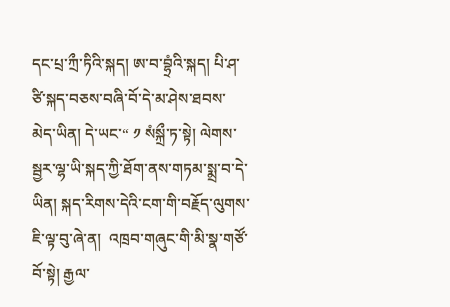དང་པྲ་ཀྲྀ་ཏིའི་སྐད། ཨ་བ་བྷྲཾའི་སྐད། པི་ཤ་ཙི་སྐད་བཅས་བཞི་བོ་དེ་མ་ཤེས་ཐབས་མེད་ཡིན། དེ་ཡང་“ ༡ སཾསྐྲྀ་ཏ་སྟེ། ལེགས་སྦྱར་ལྷ་ཡི་སྐད་ཀྱི་ཐོག་ནས་གཏམ་སྨྲ་བ་དེ་ཡིན། སྐད་རིགས་དེའི་ངག་གི་བརྗོད་ལུགས་ཇི་ལྟ་བུ་ཞེ་ན།  འཁྲབ་གཞུང་གི་མི་སྣ་གཙོ་བོ་སྟེ། རྒྱལ་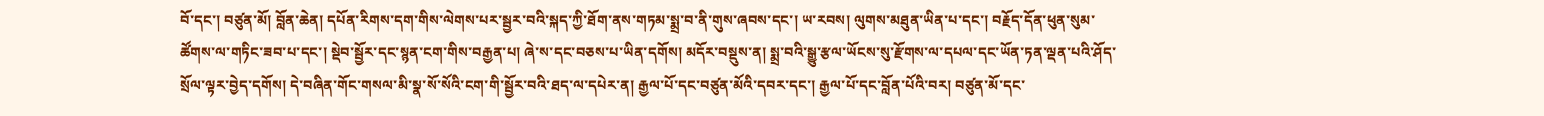བོ་དང་། བཙུན་མོ། བློན་ཆེན། དཔོན་རིགས་དག་གིས་ལེགས་པར་སྦྱར་བའི་སྐད་ཀྱི་ཐོག་ནས་གཏམ་སྨྲ་བ་ནི་གུས་ཞབས་དང་། ཡ་རབས། ལུགས་མཐུན་ཡིན་པ་དང་། བརྗོད་དོན་ཕུན་སུམ་ཚོགས་ལ་གཏིང་ཟབ་པ་དང་། སྡེབ་སྦྱོར་དང་སྙན་ངག་གིས་བརྒྱན་པ། ཞེ་ས་དང་བཅས་པ་ཡིན་དགོས། མདོར་བསྡུས་ན། སྨྲ་བའི་སྒྱུ་རྩལ་ཡོངས་སུ་རྫོགས་ལ་དཔལ་དང་ཡོན་ཏན་ལྡན་པའི་ཤོད་སྲོལ་ལྟར་བྱེད་དགོས། དེ་བཞིན་གོང་གསལ་མི་སྣ་སོ་སོའི་ངག་གི་སྦྱོར་བའི་ཐད་ལ་དཔེར་ན། རྒྱལ་པོ་དང་བཙུན་མོའི་དབར་དང་། རྒྱལ་པོ་དང་བློན་པོའི་བར། བཙུན་མོ་དང་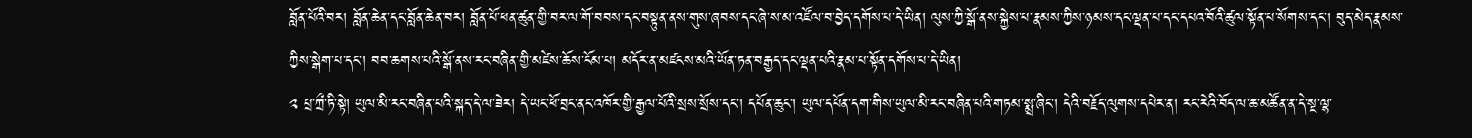བློན་པོའི་བར། བློན་ཆེན་དང་བློན་ཆེན་བར། བློན་པོ་ཕན་ཚུན་གྱི་བར་ལ་གོ་བབས་དང་བསྟུན་ནས་གུས་ཞབས་དང་ཞེ་ས་མ་འཛོལ་བ་བྱེད་དགོས་པ་དེ་ཡིན། ལུས་ཀྱི་སྒོ་ནས་སྐྱེས་པ་རྣམས་ཀྱིས་ཉམས་དང་ལྡན་པ་དང་དཔའ་བོའི་ཚུལ་སྟོན་པ་སོགས་དང་། བུད་མེད་རྣམས་ཀྱིས་སྒེག་པ་དང་། བབ་ཆགས་པའི་སྒོ་ནས་རང་བཞིན་གྱི་མཛེས་ཆོས་ངོམ་པ། མདོར་ན་མཛངས་མའི་ཡོན་ཏན་བརྒྱད་དང་ལྡན་པའི་རྣམ་པ་སྟོན་དགོས་པ་དེ་ཡིན།
༢ པྲ་ཀྲྀ་ཏི་སྟེ། ཡུལ་མི་རང་བཞིན་པའི་སྐད་དེ་ལ་ཟེར། དེ་ཡང་ཕོ་བྲང་ནང་འཁོར་གྱི་རྒྱལ་པོའི་སྲས་སྲོས་དང་། དཔོན་ཆུང་། ཡུལ་དཔོན་དག་གིས་ཡུལ་མི་རང་བཞིན་པའི་གཏམ་སྨྲ་ཞིང་། དེའི་བརྗོད་ལུགས་དཔེར་ན། རང་རེའི་བོད་ལ་ཆ་མཚོན་ན་དེ་སྔ་ལྷ་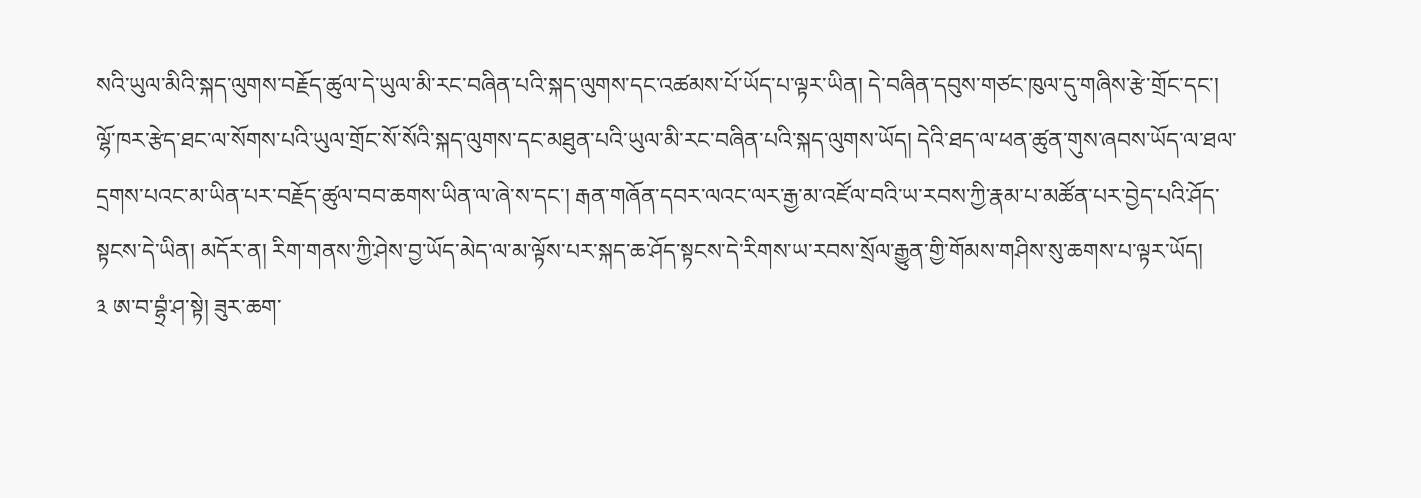སའི་ཡུལ་མིའི་སྐད་ལུགས་བརྗོད་ཚུལ་དེ་ཡུལ་མི་རང་བཞིན་པའི་སྐད་ལུགས་དང་འཚམས་པོ་ཡོད་པ་ལྟར་ཡིན། དེ་བཞིན་དབུས་གཙང་ཁུལ་དུ་གཞིས་རྩེ་གྲོང་དང་། ལྷོ་ཁར་རྩེད་ཐང་ལ་སོགས་པའི་ཡུལ་གྲོང་སོ་སོའི་སྐད་ལུགས་དང་མཐུན་པའི་ཡུལ་མི་རང་བཞིན་པའི་སྐད་ལུགས་ཡོད། དེའི་ཐད་ལ་ཕན་ཚུན་གུས་ཞབས་ཡོད་ལ་ཐལ་དྲགས་པའང་མ་ཡིན་པར་བརྗོད་ཚུལ་བབ་ཆགས་ཡིན་ལ་ཞེ་ས་དང་། རྒན་གཞོན་དབར་ལའང་ལར་རྒྱ་མ་འཛོལ་བའི་ཡ་རབས་ཀྱི་རྣམ་པ་མཚོན་པར་བྱེད་པའི་ཤོད་སྟངས་དེ་ཡིན། མདོར་ན། རིག་གནས་ཀྱི་ཤེས་བྱ་ཡོད་མེད་ལ་མ་ལྟོས་པར་སྐད་ཆ་ཤོད་སྟངས་དེ་རིགས་ཡ་རབས་སྲོལ་རྒྱུན་གྱི་གོམས་གཤིས་སུ་ཆགས་པ་ལྟར་ཡོད།
༣ ཨ་བ་བྷྲཾ་ཤ་སྟེ། ཟུར་ཆག་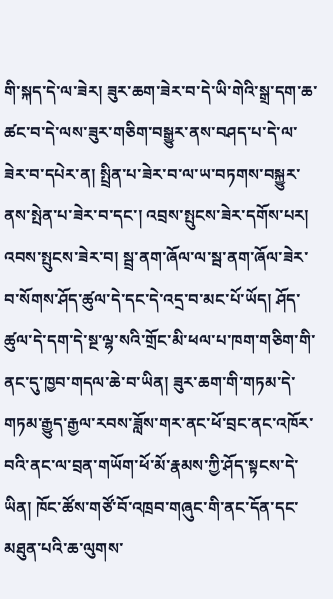གི་སྐད་དེ་ལ་ཟེར། ཟུར་ཆག་ཟེར་བ་དེ་ཡི་གེའི་སྒྲ་དག་ཆ་ཚང་བ་དེ་ལས་ཟུར་གཅིག་བསྒྱུར་ནས་བཤད་པ་དེ་ལ་ཟེར་བ་དཔེར་ན། སྤྲིན་པ་ཟེར་བ་ལ་ཡ་བཏགས་བསྐྱུར་ནས་སྤེན་པ་ཟེར་བ་དང་། འབྲས་སྤུངས་ཟེར་དགོས་པར། འབས་སྤུངས་ཟེར་བ། སྦྲ་ནག་ཞོལ་ལ་སྦ་ནག་ཞོལ་ཟེར་བ་སོགས་ཤོད་ཚུལ་དེ་དང་དེ་འདྲ་བ་མང་པོ་ཡོད། ཤོད་ཚུལ་དེ་དག་དེ་སྔ་ལྷ་སའི་གྲོང་མི་ཕལ་པ་ཁག་གཅིག་གི་ནང་དུ་ཁྱབ་གདལ་ཆེ་བ་ཡིན། ཟུར་ཆག་གི་གཏམ་དེ་གཏམ་རྒྱུད་རྒྱལ་རབས་ཟློས་གར་ནང་ཕོ་བྲང་ནང་འཁོར་བའི་ནང་ལ་བྲན་གཡོག་ཕོ་མོ་རྣམས་ཀྱི་ཤོད་སྟངས་དེ་ཡིན། ཁོང་ཚོས་གཙོ་བོ་འཁྲབ་གཞུང་གི་ནང་དོན་དང་མཐུན་པའི་ཆ་ལུགས་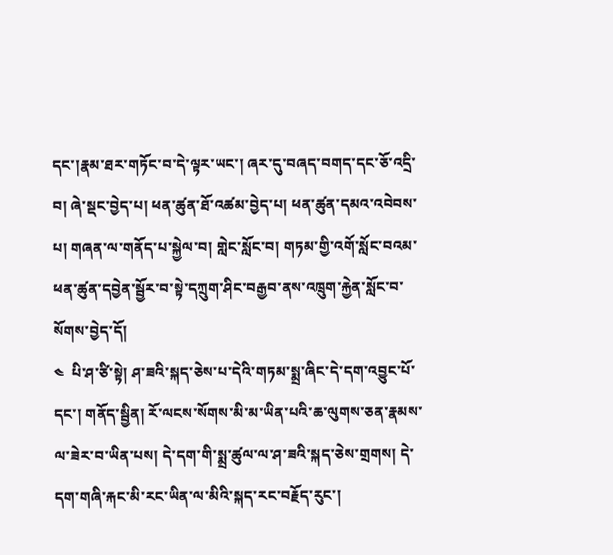དང་།རྣམ་ཐར་གཏོང་བ་དེ་ལྟར་ཡང་། ཞར་དུ་བཞད་བགད་དང་ཅོ་འདྲི་བ། ཞེ་སྡང་བྱེད་པ། ཕན་ཚུན་ཐོ་འཚམ་བྱེད་པ། ཕན་ཚུན་དམའ་འབེབས་པ། གཞན་ལ་གནོད་པ་སྐྱེལ་བ། གླེང་སློང་བ། གཏམ་གྱི་འགོ་སློང་བའམ་ཕན་ཚུན་དབྱེན་སྦྱོར་བ་སྟེ་དཀྲུག་ཤིང་བརྒྱབ་ནས་འཁྲུག་རྐྱེན་སློང་བ་སོགས་བྱེད་དོ།
༤  པི་ཤ་ཙི་སྟེ། ཤ་ཟའི་སྐད་ཅེས་པ་དེའི་གཏམ་སྨྲ་ཞིང་དེ་དག་འབྱུང་པོ་དང་། གནོད་སྦྱིན། རོ་ལངས་སོགས་མི་མ་ཡིན་པའི་ཆ་ལུགས་ཅན་རྣམས་ལ་ཟེར་བ་ཡིན་པས། དེ་དག་གི་སྨྲ་ཚུལ་ལ་ཤ་ཟའི་སྐད་ཅེས་གྲགས། དེ་དག་གཞི་རྐང་མི་རང་ཡིན་ལ་མིའི་སྐད་རང་བརྗོད་རུང་།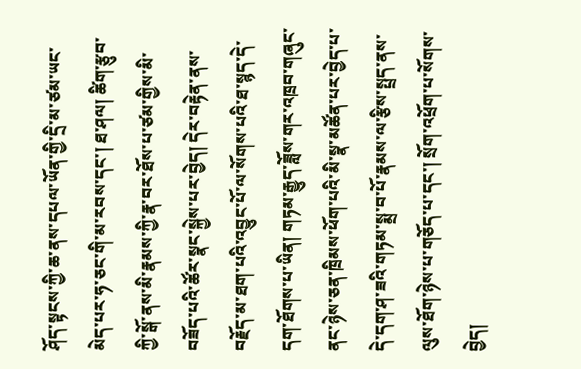ཤོད་སྟངས་ཀྱི་ཆ་ནས་དཔལ་ཡོན་གྱི་དྲི་མ་ཙམ་ཡང་མེད་པར་ཧ་ཅང་གི་མ་རབས་དང་། ཐ་ཤལ། ཚིག་རྩུབ་ཀྱི་སྒོ་ནས་མི་རྣམས་ཀྱི་རྣ་བར་ཐོས་པ་ཙམ་གྱིས་མི་བཟོད་པའི་ཚོར་སྣང་སྐྱེས་པར་བྱེད། དེར་བརྟེན་ནས་བརྗོད་མ་ཐག་པའི་འབྱུང་པོ་ལ་སོགས་པའི་ཐ་སྙད་དེ་དག་ཐོགས་པ་ཡིན། གཏམ་རྒྱུད་ཟློས་གར་འཁྲབ་གཞུང་ནང་ཉེས་ཅན་ཁྲིམས་ཕོག་པའི་མི་སྣ་མཚོན་པར་བྱེད་པ་དེ་དག་ཤ་ཟའི་གཏམ་སྨྲ་བ་པོ་རྣམས་ལ་རྩིས་སྤྲད་ནས་ལུས་ཐོག་ཉེས་པ་གཅོད་པ་དང་། སྲོག་འཕྲོག་པ་སོགས་བྱེད།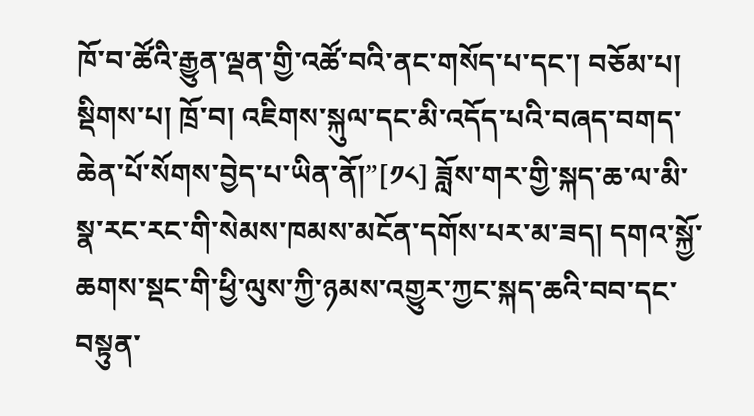ཁོ་བ་ཚོའི་རྒྱུན་ལྡན་གྱི་འཚོ་བའི་ནང་གསོད་པ་དང་། བཅོམ་པ། སྡིགས་པ། ཁྲོ་བ། འཇིགས་སྐུལ་དང་མི་འདོད་པའི་བཞད་བགད་ཆེན་པོ་སོགས་བྱེད་པ་ཡིན་ནོ།”[༡༨] ཟློས་གར་གྱི་སྐད་ཆ་ལ་མི་སྣ་རང་རང་གི་སེམས་ཁམས་མངོན་དགོས་པར་མ་ཟད། དགའ་སྐྱོ་ཆགས་སྡང་གི་ཕྱི་ལུས་ཀྱི་ཉམས་འགྱུར་ཀྱང་སྐད་ཆའི་བབ་དང་བསྟུན་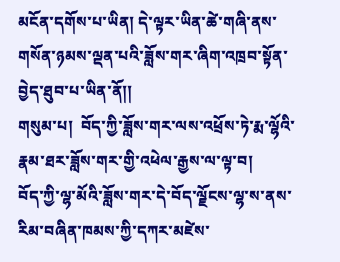མངོན་དགོས་པ་ཡིན། དེ་ལྟར་ཡིན་ཚེ་གཞི་ནས་གསོན་ཉམས་ལྡན་པའི་ཟློས་གར་ཞིག་འཁྲབ་སྟོན་བྱེད་ཐུབ་པ་ཡིན་ནོ།།
གསུམ་པ།  བོད་ཀྱི་ཟློས་གར་ལས་འཕྲོས་ཏེ་རྨ་ལྷོའི་རྣམ་ཐར་ཟློས་གར་གྱི་འཕེལ་རྒྱས་ལ་ལྟ་བ།
བོད་ཀྱི་ལྷ་མོའི་ཟློས་གར་དེ་བོད་ལྗོངས་ལྷ་ས་ནས་རིམ་བཞིན་ཁམས་ཀྱི་དཀར་མཛེས་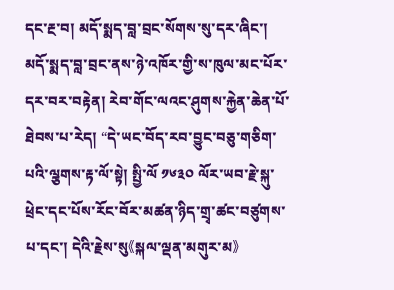དང་རྔ་བ། མདོ་སྨད་བླ་བྲང་སོགས་སུ་དར་ཞིང་།  མདོ་སྨད་བླ་བྲང་ནས་ཉེ་འཁོར་གྱི་ས་ཁུལ་མང་པོར་དར་བར་བརྟེན། རེབ་གོང་ལའང་ཤུགས་རྐྱེན་ཆེན་པོ་ཐེབས་པ་རེད། “དེ་ཡང་བོད་རབ་བྱུང་བཅུ་གཅིག་པའི་ལྕགས་རྟ་ལོ་སྟེ། སྤྱི་ལོ ༡༦༣༠ ལོར་ཡབ་རྗེ་སྐུ་ཕྲེང་དང་པོས་རོང་བོར་མཚན་ཉིད་གྲྭ་ཚང་བཙུགས་པ་དང་། དེའི་རྗེས་སུ《སྐལ་ལྡན་མགུར་མ》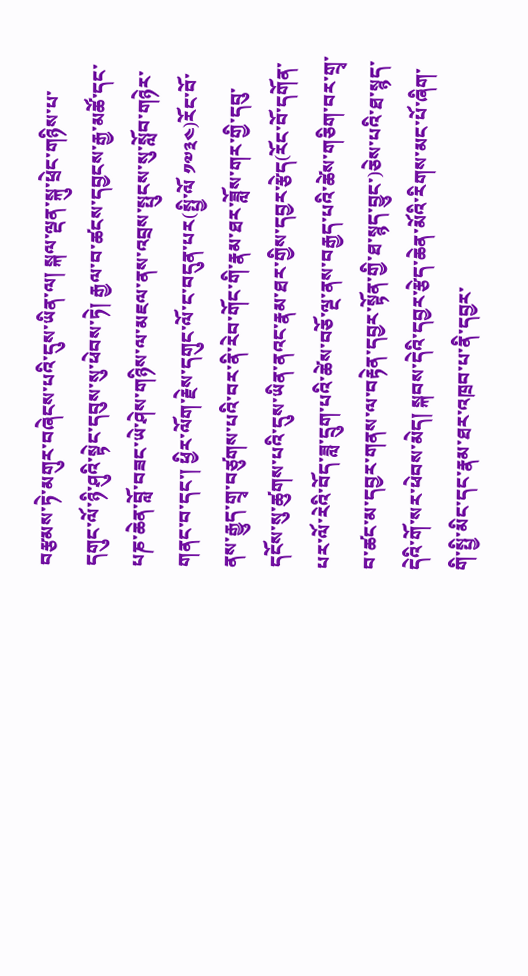བརྩམས་ཏེ་མགུར་བཞེངས་པའི་དུས་ཡིན་ལ། སྐལ་ལྡན་སྐུ་ཕྲེང་གཉིས་པ་དགུང་ལོ་ཉི་ཤུའི་སྟེང་དབུས་སུ་ཕེབས་ཏེ། རྒྱལ་བ་ཚངས་དབྱངས་རྒྱ་མཚོ་དང་པཎ་ཆེན་བློ་བཟང་ཡེ་ཤེས་གཉིས་ལ་མཇལ་ནས་འབྲས་སྤུངས་སུ་སློབ་གཉེར་གནང་བ་དང་། ཕྱིར་ལོག་རྗེས་དགུང་ལོ་ང་བདུན་པར(སྤྱི་ལོ ༡༧༣༤)རོང་བོ་ནས་རྒྱུད་གྲྭ་བཙུགས་པའི་བར་ནི་རེབ་གོང་གི་རྣམ་ཐར་ཟློས་གར་གྱི་དབུ་དངོས་སུ་ཚུགས་པའི་དུས་ཡིན་ནའང་རྣམ་ཐར་གྱིས་དབྱར་རྩེད(རོང་བོ་དགོན་པར་ལོ་རེའི་བོད་ཟླ་དྲུག་པའི་ཚེས་བཅོ་ལྔ་ནས་བརྒྱད་པའི་ཚེས་གཅིག་བར་གྲྭ་བ་ཚང་མ་དབྱར་གནས་ལ་བརྟེན་དབྱར་སྟོན་གྱི་ཐ་སྙད་བྱུང་)ཅེས་པའི་ཐ་སྙད་དེའི་གོ་སར་ཕེབས་མེད། སྐབས་དེའི་དབྱར་རྩེད་ཆེན་མོའི་རིགས་མང་པོ་ཞིག་གི་སྤྱི་མིང་དང་རྣམ་ཐར་འཁྲབ་པ་ནི་དབྱར་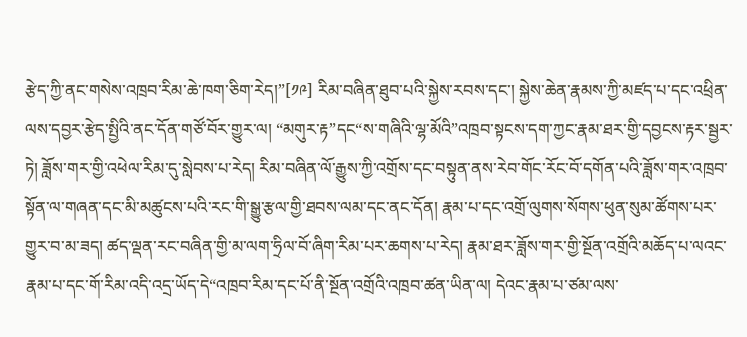རྩེད་ཀྱི་ནང་གསེས་འཁྲབ་རིམ་ཆེ་ཁག་ཅིག་རེད།”[༡༩] རིམ་བཞིན་ཐུབ་པའི་སྐྱེས་རབས་དང་། སྐྱེས་ཆེན་རྣམས་ཀྱི་མཛད་པ་དང་འཕྲིན་ལས་དབྱར་རྩེད་སྤྱིའི་ནང་དོན་གཙོ་བོར་གྱུར་ལ། “མགུར་རྟ”དང“ས་གཞིའི་ལྷ་མོའི”འཁྲབ་སྟངས་དག་ཀྱང་རྣམ་ཐར་གྱི་དབྱངས་རྟར་སྦྱར་ཏེ། ཟློས་གར་གྱི་འཕེལ་རིམ་དུ་སླེབས་པ་རེད། རིམ་བཞིན་ལོ་རྒྱུས་ཀྱི་འགྲོས་དང་བསྟུན་ནས་རེབ་གོང་རོང་བོ་དགོན་པའི་ཟློས་གར་འཁྲབ་སྟོན་ལ་གཞན་དང་མི་མཚུངས་པའི་རང་གི་སྒྱུ་རྩལ་གྱི་ཐབས་ལམ་དང་ནང་དོན། རྣམ་པ་དང་འགྲོ་ལུགས་སོགས་ཕུན་སུམ་ཚོགས་པར་གྱུར་བ་མ་ཟད། ཚད་ལྡན་རང་བཞིན་གྱི་མ་ལག་ཧྲིལ་བོ་ཞིག་རིམ་པར་ཆགས་པ་རེད། རྣམ་ཐར་ཟློས་གར་གྱི་སྔོན་འགྲོའི་མཆོད་པ་ལའང་རྣམ་པ་དང་གོ་རིམ་འདི་འདྲ་ཡོད་དེ“འཁྲབ་རིམ་དང་པོ་ནི་སྔོན་འགྲོའི་འཁྲབ་ཚན་ཡིན་ལ། དེའང་རྣམ་པ་ཙམ་ལས་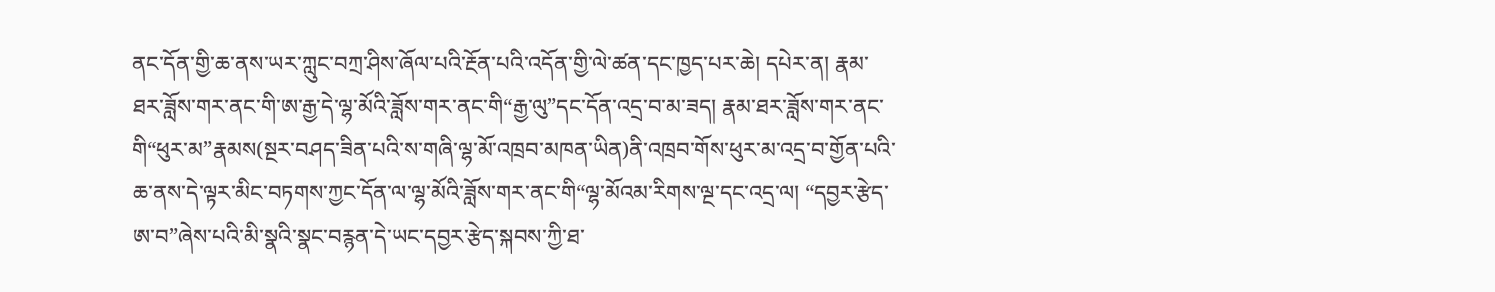ནང་དོན་གྱི་ཆ་ནས་ཡར་ཀླུང་བཀྲ་ཤིས་ཞོལ་པའི་རྔོན་པའི་འདོན་གྱི་ལེ་ཚན་དང་ཁྱད་པར་ཆེ། དཔེར་ན། རྣམ་ཐར་ཟློས་གར་ནང་གི་ཨ་རྒྱ་དེ་ལྷ་མོའི་ཟློས་གར་ནང་གི“རྒྱ་ལུ”དང་དོན་འདྲ་བ་མ་ཟད། རྣམ་ཐར་ཟློས་གར་ནང་གི“ཕུར་མ”རྣམས(སྔར་བཤད་ཟིན་པའི་ས་གཞི་ལྷ་མོ་འཁྲབ་མཁན་ཡིན)ནི་འཁྲབ་གོས་ཕུར་མ་འདྲ་བ་གྱོན་པའི་ཆ་ནས་དེ་ལྟར་མིང་བཏགས་ཀྱང་དོན་ལ་ལྷ་མོའི་ཟློས་གར་ནང་གི“ལྷ་མོའམ་རིགས་ལྔ་དང་འདྲ་ལ། “དབྱར་རྩེད་ཨ་བ”ཞེས་པའི་མི་སྣའི་སྣང་བརྙན་དེ་ཡང་དབྱར་རྩེད་སྐབས་ཀྱི་ཐ་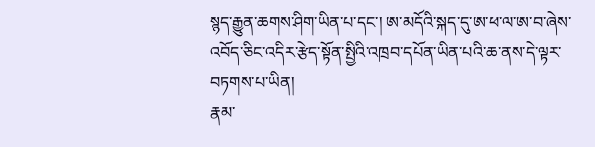སྙད་རྒྱུན་ཆགས་ཤིག་ཡིན་པ་དང་། ཨ་མདོའི་སྐད་དུ་ཨ་ཕ་ལ་ཨ་བ་ཞེས་འབོད་ཅིང་འདིར་རྩེད་སྟོན་སྤྱིའི་འཁྲབ་དཔོན་ཡིན་པའི་ཆ་ནས་དེ་ལྟར་བཏགས་པ་ཡིན།
རྣམ་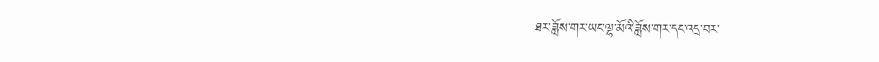ཐར་ཟློས་གར་ཡང་ལྷ་མོའི་ཟློས་གར་དང་འདྲ་བར་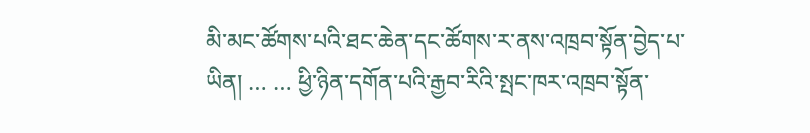མི་མང་ཚོགས་པའི་ཐང་ཆེན་དང་ཚོགས་ར་ནས་འཁྲབ་སྟོན་བྱེད་པ་ཡིན། … … ཕྱི་ཉིན་དགོན་པའི་རྒྱབ་རིའི་སྤང་ཁར་འཁྲབ་སྟོན་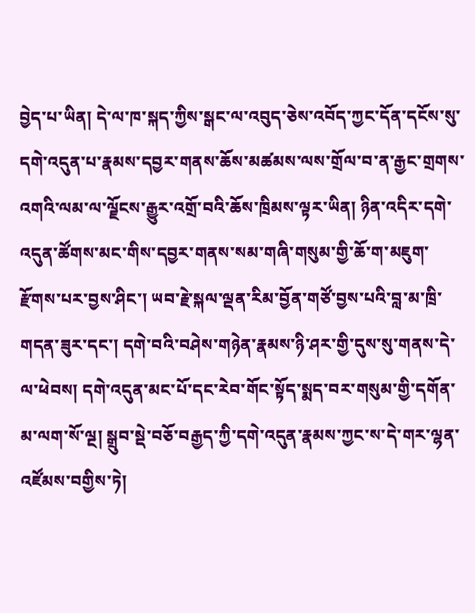བྱེད་པ་ཡིན། དེ་ལ་ཁ་སྐད་ཀྱིས་སྒང་ལ་འབུད་ཅེས་འབོད་ཀྱང་དོན་དངོས་སུ་དགེ་འདུན་པ་རྣམས་དབྱར་གནས་ཆོས་མཚམས་ལས་གྲོལ་བ་ན་རྒྱང་གྲགས་འགའི་ལམ་ལ་ལྗོངས་རྒྱུར་འགྲོ་བའི་ཆོས་ཁྲིམས་ལྟར་ཡིན། ཉིན་འདིར་དགེ་འདུན་ཚོགས་མང་གིས་དབྱར་གནས་སམ་གཞི་གསུམ་གྱི་ཆོ་ག་མཇུག་རྫོགས་པར་བྱས་ཤིང་། ཡབ་རྗེ་སྐལ་ལྡན་རིམ་བྱོན་གཙོ་བྱས་པའི་བླ་མ་ཁྲི་གདན་ཟུར་དང་། དགེ་བའི་བཤེས་གཉེན་རྣམས་ཉི་ཤར་གྱི་དུས་སུ་གནས་དེ་ལ་ཕེབས། དགེ་འདུན་མང་པོ་དང་རེབ་གོང་སྟོད་སྨད་བར་གསུམ་གྱི་དགོན་མ་ལག་སོ་ལྔ། སྒྲུབ་སྡེ་བཅོ་བརྒྱད་ཀྱི་དགེ་འདུན་རྣམས་ཀྱང་ས་དེ་གར་ལྷན་འཛོམས་བགྱིས་ཏེ།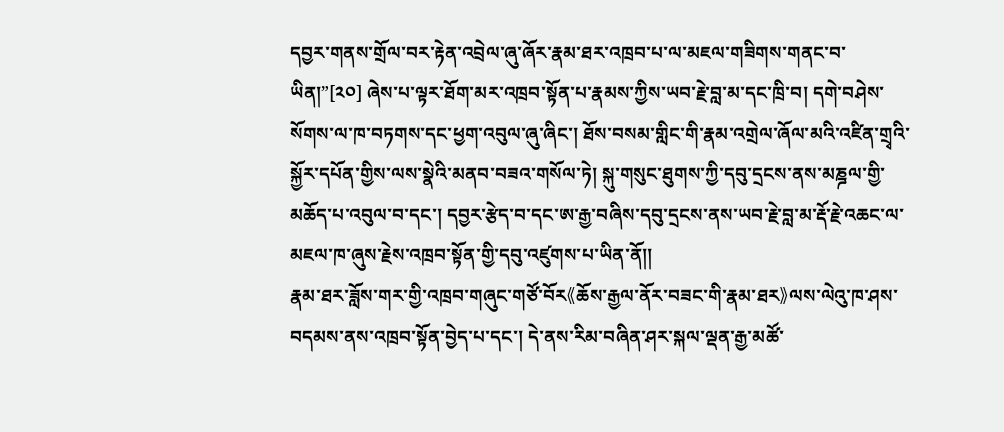དབྱར་གནས་གྲོལ་བར་རྟེན་འབྲེལ་ཞུ་ཞོར་རྣམ་ཐར་འཁྲབ་པ་ལ་མཇལ་གཟིགས་གནང་བ་ཡིན།”[༢༠] ཞེས་པ་ལྟར་ཐོག་མར་འཁྲབ་སྟོན་པ་རྣམས་ཀྱིས་ཡབ་རྗེ་བླ་མ་དང་ཁྲི་བ། དགེ་བཤེས་སོགས་ལ་ཁ་བཏགས་དང་ཕྱག་འབུལ་ཞུ་ཞིང་། ཐོས་བསམ་གླིང་གི་རྣམ་འགྲེལ་ཞོལ་མའི་འཛིན་གྲྭའི་སྐྱོར་དཔོན་གྱིས་ལས་སྣེའི་མནབ་བཟའ་གསོལ་ཏེ། སྐུ་གསུང་ཐུགས་ཀྱི་དབུ་དྲངས་ནས་མཎྜལ་གྱི་མཆོད་པ་འབུལ་བ་དང་། དབྱར་རྩེད་བ་དང་ཨ་རྒྱ་བཞིས་དབུ་དྲངས་ནས་ཡབ་རྗེ་བླ་མ་རྡོ་རྗེ་འཆང་ལ་མཇལ་ཁ་ཞུས་རྗེས་འཁྲབ་སྟོན་གྱི་དབུ་འཛུགས་པ་ཡིན་ནོ།།
རྣམ་ཐར་ཟློས་གར་གྱི་འཁྲབ་གཞུང་གཙོ་བོར《ཆོས་རྒྱལ་ནོར་བཟང་གི་རྣམ་ཐར》ལས་ལེའུ་ཁ་ཤས་བདམས་ནས་འཁྲབ་སྟོན་བྱེད་པ་དང་། དེ་ནས་རིམ་བཞིན་ཤར་སྐལ་ལྡན་རྒྱ་མཚོ་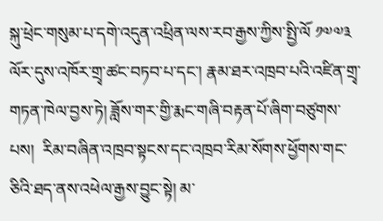སྐུ་ཕྲེང་གསུམ་པ་དགེ་འདུན་འཕྲིན་ལས་རབ་རྒྱས་ཀྱིས་སྤྱི་ལོ ༡༧༧༣ ལོར་དུས་འཁོར་གྲྭ་ཚང་བཏབ་པ་དང་། རྣམ་ཐར་འཁྲབ་པའི་འཛིན་གྲྭ་གཏན་ཁེལ་བྱས་ཏེ། ཟློས་གར་གྱི་རྨང་གཞི་བརྟན་པོ་ཞིག་བཙུགས་པས།  རིམ་བཞིན་འཁྲབ་སྟངས་དང་འཁྲབ་རིམ་སོགས་ཕྱོགས་གང་ཅིའི་ཐད་ནས་འཕེལ་རྒྱས་བྱུང་སྟེ། མ་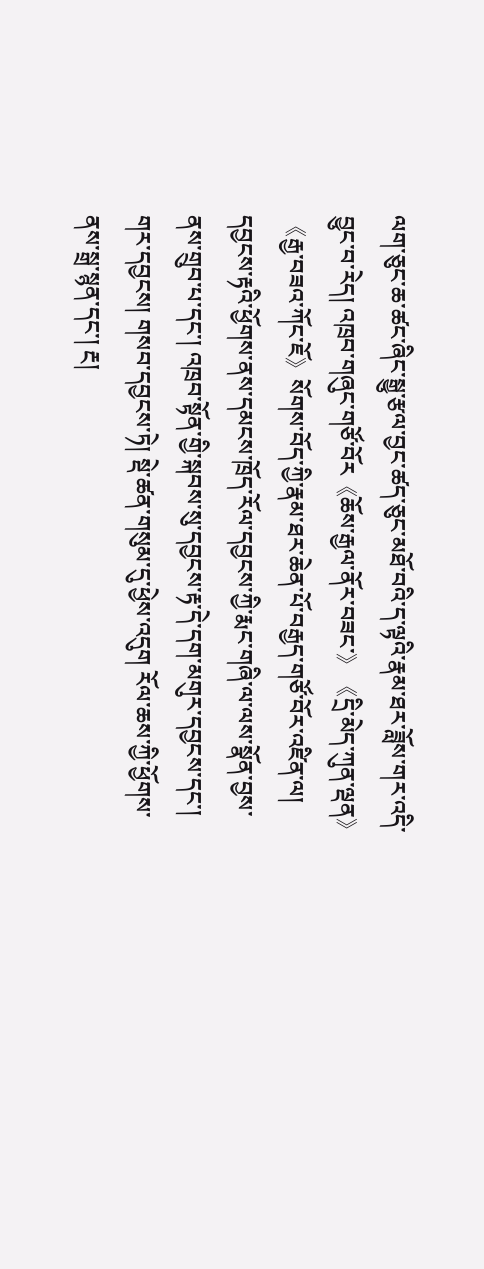ལག་ཅུང་ཆ་ཚང་ཞིང་སྒྱུ་རྩལ་བྱང་ཚད་ཅུང་མཐོ་བའི་ད་ལྟའི་རྣམ་ཐར་ཟློས་གར་འདི་བྱུང་བ་རེད། འཁྲབ་གཞུང་གཙོ་བོར《ཆོས་རྒྱལ་ནོར་བཟང་》《དྲི་མེད་ཀུན་ལྡན》《རྒྱ་བཟའ་ཀོང་ཇོ》སོགས་བོད་ཀྱི་རྣམ་ཐར་ཆེན་པོ་བརྒྱད་གཙོ་བོར་འཛིན་ལ། དབྱངས་རྟའི་ཕྱོགས་ནས་དམངས་ཁྲོད་རོལ་དབྱངས་ཀྱི་རྨང་གཞི་ལ་ལས་སྣོན་བྱས་ནས་གྲུབ་པ་དང་། འཁྲབ་སྟོན་གྱི་སྐབས་སུ་དབྱངས་རྟ་དེ་དག་མགུར་དབྱངས་དང་། གར་དབྱངས། གསབ་དབྱངས་ཏེ། སྡེ་ཚན་གསུམ་དུ་ཕྱེས་འདུག རོལ་ཆས་ཀྱི་ཕྱོགས་ནས་སྒྲ་སྙན་དང་། རྔ།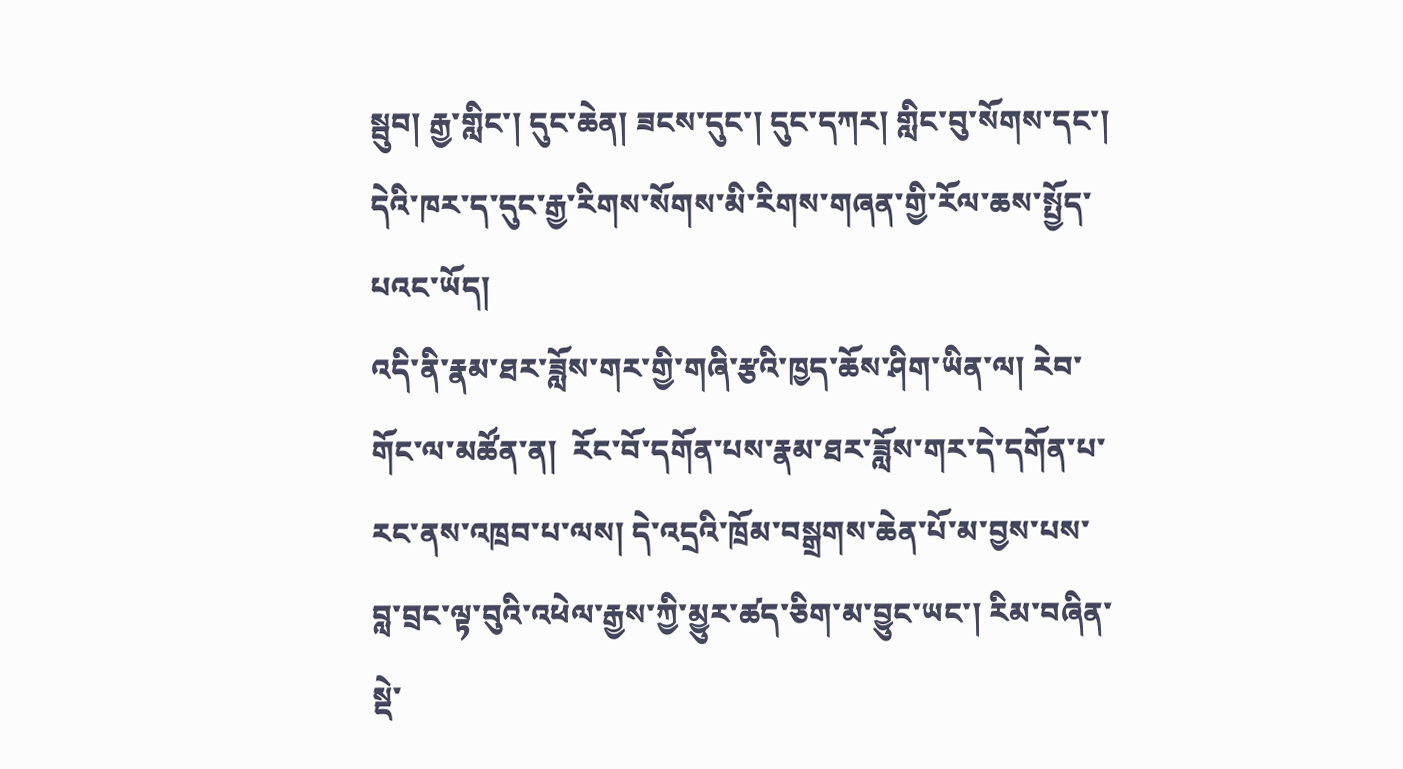སྦུབ། རྒྱ་གླིང་། དུང་ཆེན། ཟངས་དུང་། དུང་དཀར། གླིང་བུ་སོགས་དང་། དེའི་ཁར་ད་དུང་རྒྱ་རིགས་སོགས་མི་རིགས་གཞན་གྱི་རོལ་ཆས་སྤྱོད་པའང་ཡོད།
འདི་ནི་རྣམ་ཐར་ཟློས་གར་གྱི་གཞི་རྩའི་ཁྱད་ཆོས་ཤིག་ཡིན་ལ། རེབ་གོང་ལ་མཚོན་ན།  རོང་བོ་དགོན་པས་རྣམ་ཐར་ཟློས་གར་དེ་དགོན་པ་རང་ནས་འཁྲབ་པ་ལས། དེ་འདྲའི་ཁྲོམ་བསྒྲགས་ཆེན་པོ་མ་བྱས་པས་བླ་བྲང་ལྟ་བུའི་འཕེལ་རྒྱས་ཀྱི་མྱུར་ཚད་ཅིག་མ་བྱུང་ཡང་། རིམ་བཞིན་སྡེ་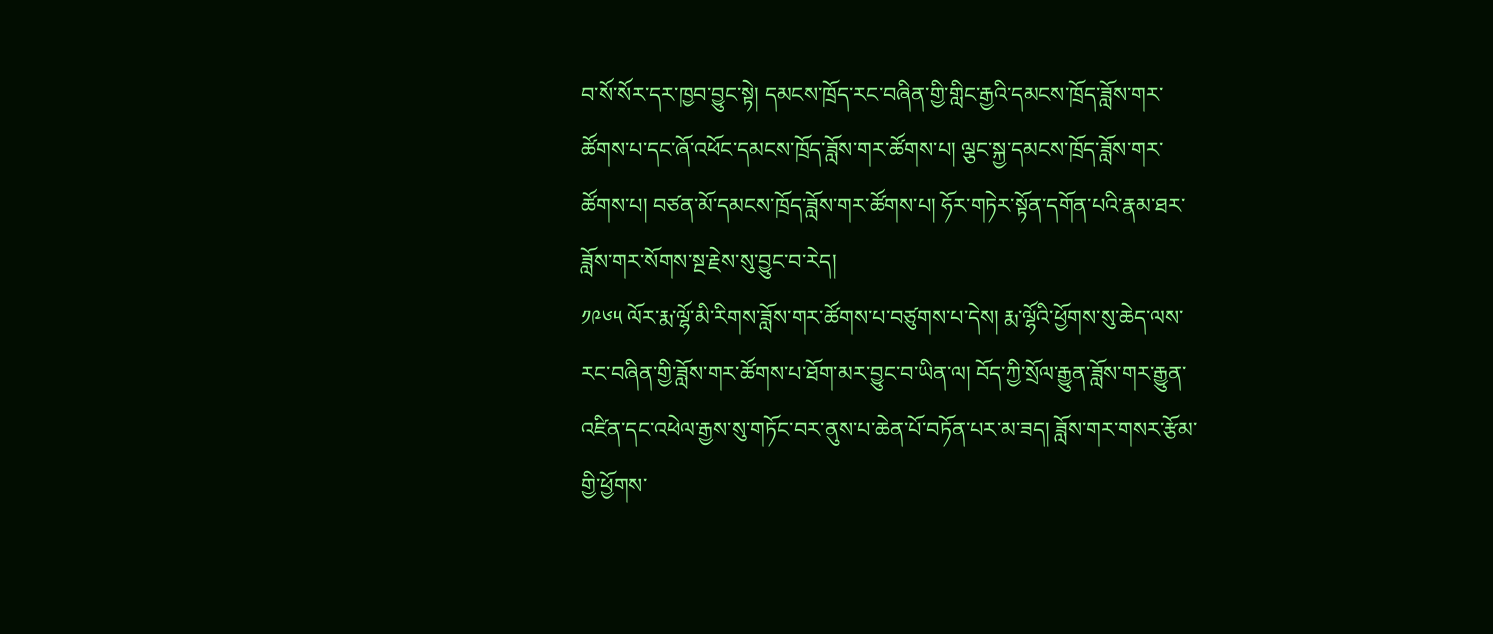བ་སོ་སོར་དར་ཁྱབ་བྱུང་སྟེ། དམངས་ཁྲོད་རང་བཞིན་གྱི་གླིང་རྒྱའི་དམངས་ཁྲོད་ཟློས་གར་ཚོགས་པ་དང་ཞོ་འཕོང་དམངས་ཁྲོད་ཟློས་གར་ཚོགས་པ། ལྕང་སྐྱ་དམངས་ཁྲོད་ཟློས་གར་ཚོགས་པ། བཙན་མོ་དམངས་ཁྲོད་ཟློས་གར་ཚོགས་པ། ཧོར་གཏེར་སྟོན་དགོན་པའི་རྣམ་ཐར་ཟློས་གར་སོགས་སྔ་རྗེས་སུ་བྱུང་བ་རེད།
༡༩༦༥ ལོར་རྨ་ལྷོ་མི་རིགས་ཟློས་གར་ཚོགས་པ་བཙུགས་པ་དེས། རྨ་ལྷོའི་ཕྱོགས་སུ་ཆེད་ལས་རང་བཞིན་གྱི་ཟློས་གར་ཚོགས་པ་ཐོག་མར་བྱུང་བ་ཡིན་ལ། བོད་ཀྱི་སྲོལ་རྒྱུན་ཟློས་གར་རྒྱུན་འཛིན་དང་འཕེལ་རྒྱས་སུ་གཏོང་བར་ནུས་པ་ཆེན་པོ་བཏོན་པར་མ་ཟད། ཟློས་གར་གསར་རྩོམ་གྱི་ཕྱོགས་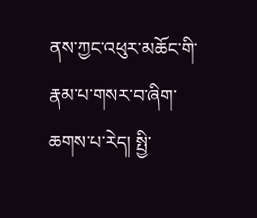ནས་ཀྱང་འཕུར་མཆོང་གི་རྣམ་པ་གསར་བ་ཞིག་ཆགས་པ་རེད། སྤྱི་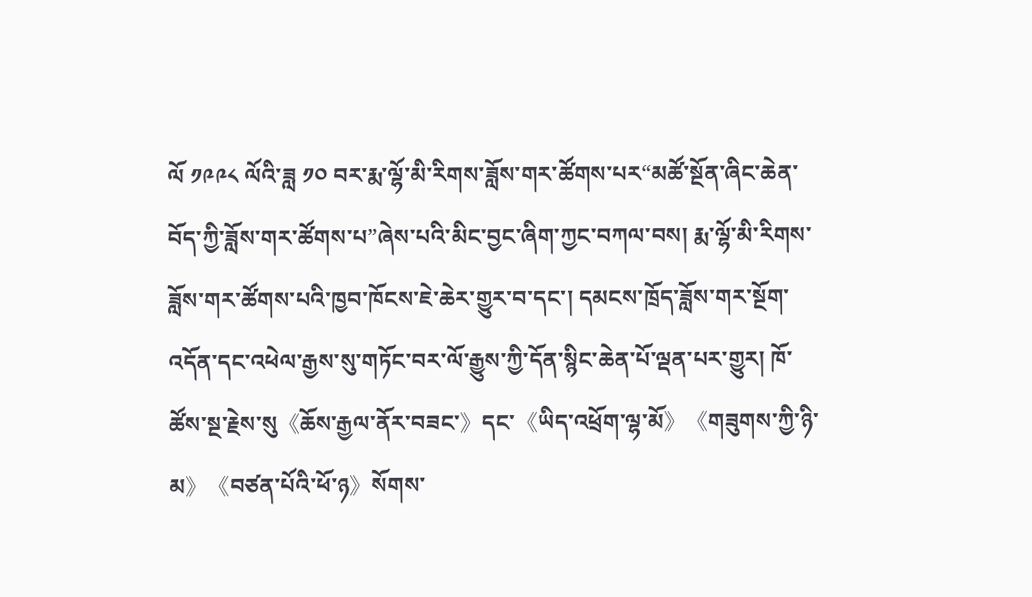ལོ ༡༩༩༨ ལོའི་ཟླ ༡༠ བར་རྨ་ལྷོ་མི་རིགས་ཟློས་གར་ཚོགས་པར“མཚོ་སྔོན་ཞིང་ཆེན་བོད་ཀྱི་ཟློས་གར་ཚོགས་པ”ཞེས་པའི་མིང་བྱང་ཞིག་ཀྱང་བཀལ་བས། རྨ་ལྷོ་མི་རིགས་ཟློས་གར་ཚོགས་པའི་ཁྱབ་ཁོངས་ཇེ་ཆེར་གྱུར་བ་དང་། དམངས་ཁྲོད་ཟློས་གར་སྔོག་འདོན་དང་འཕེལ་རྒྱས་སུ་གཏོང་བར་ལོ་རྒྱུས་ཀྱི་དོན་སྙིང་ཆེན་པོ་ལྡན་པར་གྱུར། ཁོ་ཚོས་སྔ་རྗེས་སུ《ཆོས་རྒྱལ་ནོར་བཟང་》དང་《ཡིད་འཕྲོག་ལྷ་མོ》《གཟུགས་ཀྱི་ཉི་མ》《བཙན་པོའི་ཕོ་ཉ》སོགས་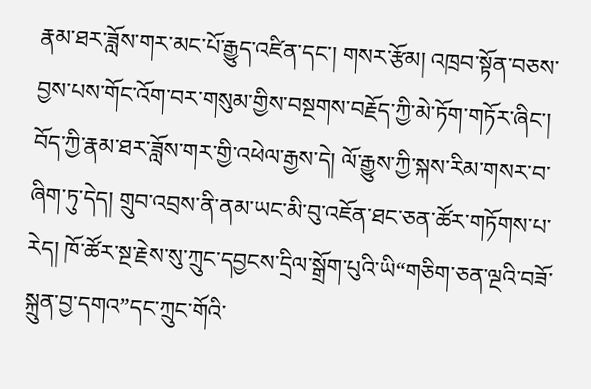རྣམ་ཐར་ཟློས་གར་མང་པོ་རྒྱུད་འཛིན་དང་། གསར་རྩོམ། འཁྲབ་སྟོན་བཅས་བྱས་པས་གོང་འོག་བར་གསུམ་གྱིས་བསྔགས་བརྗོད་ཀྱི་མེ་ཏོག་གཏོར་ཞིང་། བོད་ཀྱི་རྣམ་ཐར་ཟློས་གར་གྱི་འཕེལ་རྒྱས་དེ། ལོ་རྒྱུས་ཀྱི་སྐས་རིམ་གསར་བ་ཞིག་ཏུ་དེད། གྲུབ་འབྲས་ནི་ནམ་ཡང་མི་བུ་འཇོན་ཐང་ཅན་ཚོར་གཏོགས་པ་རེད། ཁོ་ཚོར་སྔ་རྗེས་སུ་ཀྲུང་དབྱངས་དྲིལ་སྒྲོག་པུའི་ཡི“གཅིག་ཅན་ལྔའི་བཟོ་སྐྲུན་བྱ་དགའ”དང་ཀྲུང་གོའི་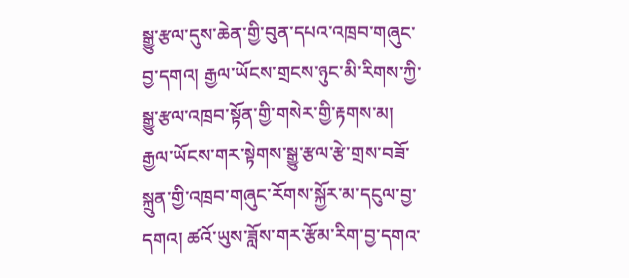སྒྱུ་རྩལ་དུས་ཆེན་གྱི་བུན་དཔའ་འཁྲབ་གཞུང་བྱ་དགའ། རྒྱལ་ཡོངས་གྲངས་ཉུང་མི་རིགས་ཀྱི་སྒྱུ་རྩལ་འཁྲབ་སྟོན་གྱི་གསེར་གྱི་རྟགས་མ། རྒྱལ་ཡོངས་གར་སྟེགས་སྒྱུ་རྩལ་རྩེ་གྲས་བཟོ་སྐྲུན་གྱི་འཁྲབ་གཞུང་རོགས་སྐྱོར་མ་དངུལ་བྱ་དགའ། ཚའོ་ཡུས་ཟློས་གར་རྩོམ་རིག་བྱ་དགའ་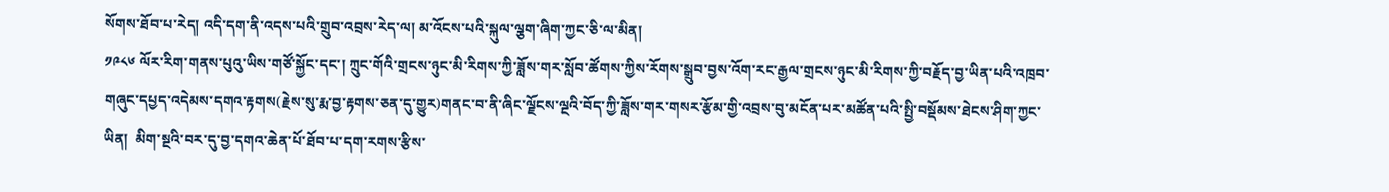སོགས་ཐོབ་པ་རེད། འདི་དག་ནི་འདས་པའི་གྲུབ་འབྲས་རེད་ལ། མ་འོངས་པའི་སྐུལ་ལྕག་ཞིག་ཀྱང་ཅི་ལ་མིན།
༡༩༨༦ ལོར་རིག་གནས་པུའུ་ཡིས་གཙོ་སྐྱོང་དང་། ཀྲུང་གོའི་གྲངས་ཉུང་མི་རིགས་ཀྱི་ཟློས་གར་སློབ་ཚོགས་ཀྱིས་རོགས་སྒྲུབ་བྱས་འོག་རང་རྒྱལ་གྲངས་ཉུང་མི་རིགས་ཀྱི་བརྗོད་བྱ་ཡིན་པའི་འཁྲབ་གཞུང་དཔྱད་འདེམས་དགའ་རྟགས(རྗེས་སུ་རྨ་བྱ་རྟགས་ཅན་དུ་གྱུར)གནང་བ་ནི་ཞིང་ལྗོངས་ལྔའི་བོད་ཀྱི་ཟློས་གར་གསར་རྩོམ་གྱི་འབྲས་བུ་མངོན་པར་མཚོན་པའི་སྤྱི་བསྡོམས་ཐེངས་ཤིག་ཀྱང་ཡིན།  མིག་སྔའི་བར་དུ་བྱ་དགའ་ཆེན་པོ་ཐོབ་པ་དག་རགས་རྩིས་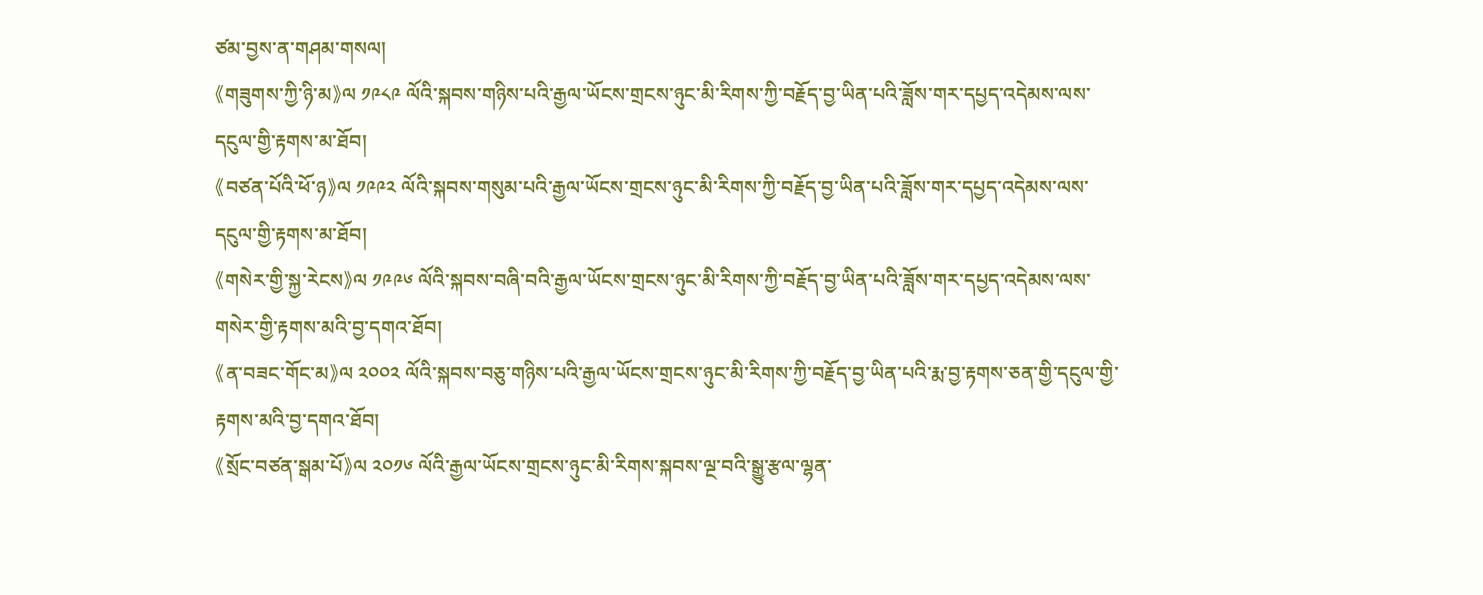ཙམ་བྱས་ན་གཤམ་གསལ།
《གཟུགས་ཀྱི་ཉི་མ》ལ ༡༩༨༩ ལོའི་སྐབས་གཉིས་པའི་རྒྱལ་ཡོངས་གྲངས་ཉུང་མི་རིགས་ཀྱི་བརྗོད་བྱ་ཡིན་པའི་ཟློས་གར་དཔྱད་འདེམས་ལས་དངུལ་གྱི་རྟགས་མ་ཐོབ།
《བཙན་པོའི་ཕོ་ཉ》ལ ༡༩༩༢ ལོའི་སྐབས་གསུམ་པའི་རྒྱལ་ཡོངས་གྲངས་ཉུང་མི་རིགས་ཀྱི་བརྗོད་བྱ་ཡིན་པའི་ཟློས་གར་དཔྱད་འདེམས་ལས་དངུལ་གྱི་རྟགས་མ་ཐོབ།
《གསེར་གྱི་སྐྱ་རེངས》ལ ༡༩༩༦ ལོའི་སྐབས་བཞི་བའི་རྒྱལ་ཡོངས་གྲངས་ཉུང་མི་རིགས་ཀྱི་བརྗོད་བྱ་ཡིན་པའི་ཟློས་གར་དཔྱད་འདེམས་ལས་གསེར་གྱི་རྟགས་མའི་བྱ་དགའ་ཐོབ།
《ན་བཟང་གོང་མ》ལ ༢༠༠༢ ལོའི་སྐབས་བཅུ་གཉིས་པའི་རྒྱལ་ཡོངས་གྲངས་ཉུང་མི་རིགས་ཀྱི་བརྗོད་བྱ་ཡིན་པའི་རྨ་བྱ་རྟགས་ཅན་གྱི་དངུལ་གྱི་རྟགས་མའི་བྱ་དགའ་ཐོབ།
《སྲོང་བཙན་སྒམ་པོ》ལ ༢༠༡༦ ལོའི་རྒྱལ་ཡོངས་གྲངས་ཉུང་མི་རིགས་སྐབས་ལྔ་བའི་སྒྱུ་རྩལ་ལྷན་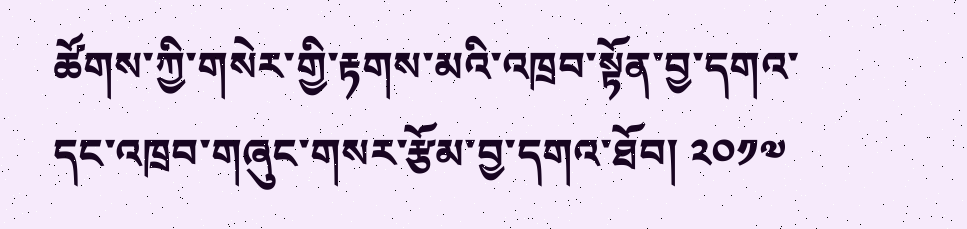ཚོགས་ཀྱི་གསེར་གྱི་རྟགས་མའི་འཁྲབ་སྟོན་བྱ་དགའ་དང་འཁྲབ་གཞུང་གསར་རྩོམ་བྱ་དགའ་ཐོབ། ༢༠༡༧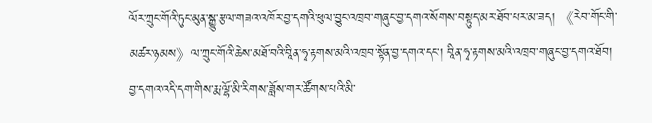ལོར་ཀྲུང་གོའི་ཏུང་མུན་སྒྱུ་རྩལ་གཟའ་འཁོར་བྱ་དགའི་ཕུལ་བྱུང་འཁྲབ་གཞུང་བྱ་དགའ་སོགས་བསྟུད་མར་ཐོབ་པར་མ་ཟད། 《རེབ་གོང་གི་མཚར་ཉམས》ལ་ཀྲུང་གོའི་ཆེས་མཐོ་བའི་བཱིན་ཧྭ་རྟགས་མའི་འཁྲབ་སྟོན་བྱ་དགའ་དང་། བཱིན་ཧྭ་རྟགས་མའི་འཁྲབ་གཞུང་བྱ་དགའ་ཐོབ།
བྱ་དགའ་འདི་དག་གིས་རྨ་ལྷོ་མི་རིགས་ཟློས་གར་ཚོགས་པའི་མི་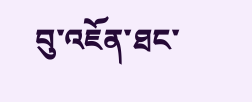བུ་འཇོན་ཐང་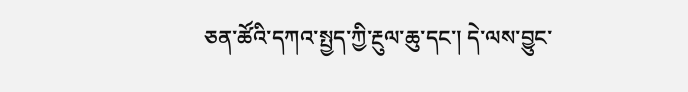ཅན་ཚོའི་དཀའ་སྤྱད་ཀྱི་རྔུལ་ཆུ་དང་། དེ་ལས་བྱུང་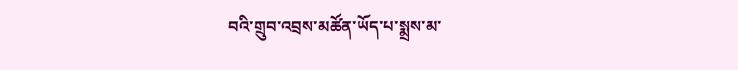བའི་གྲུབ་འབྲས་མཚོན་ཡོད་པ་སྨྲས་མ་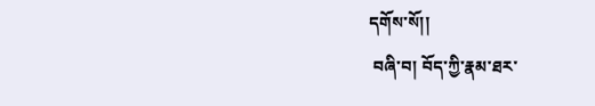དགོས་སོ།།
 བཞི་བ། བོད་ཀྱི་རྣམ་ཐར་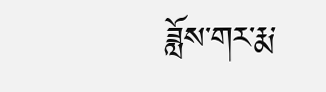ཟློས་གར་རྨ་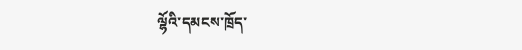ལྷོའི་དམངས་ཁྲོད་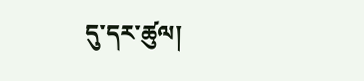དུ་དར་ཚུལ།